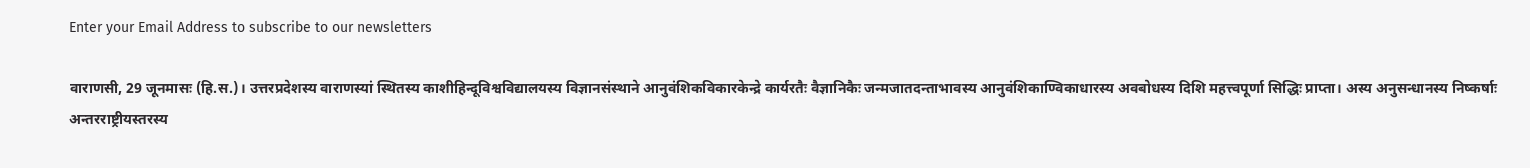Enter your Email Address to subscribe to our newsletters

वाराणसी, 29 जूनमासः (हि.स.)। उत्तरप्रदेशस्य वाराणस्यां स्थितस्य काशीहिन्दूविश्वविद्यालयस्य विज्ञानसंस्थाने आनुवंशिकविकारकेन्द्रे कार्यरतैः वैज्ञानिकैः जन्मजातदन्ताभावस्य आनुवंशिकाण्विकाधारस्य अवबोधस्य दिशि महत्त्वपूर्णा सिद्धिः प्राप्ता। अस्य अनुसन्धानस्य निष्कर्षाः अन्तरराष्ट्रीयस्तरस्य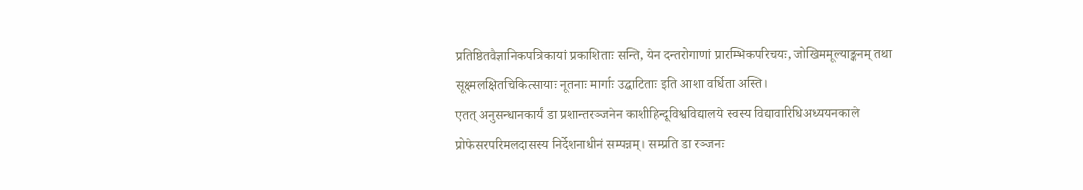प्रतिष्ठितवैज्ञानिकपत्रिकायां प्रकाशिताः सन्ति, येन दन्तरोगाणां प्रारम्भिकपरिचयः, जोखिममूल्याङ्कनम् तथा सूक्ष्मलक्षितचिकित्सायाः नूतनाः मार्गाः उद्घाटिताः इति आशा वर्धिता अस्ति।
एतत् अनुसन्धानकार्यं डा प्रशान्तरञ्जनेन काशीहिन्दूविश्वविद्यालये स्वस्य विद्यावारिधिअध्ययनकाले प्रोफेसरपरिमलदासस्य निर्देशनाधीनं सम्पन्नम्। सम्प्रति डा रञ्जनः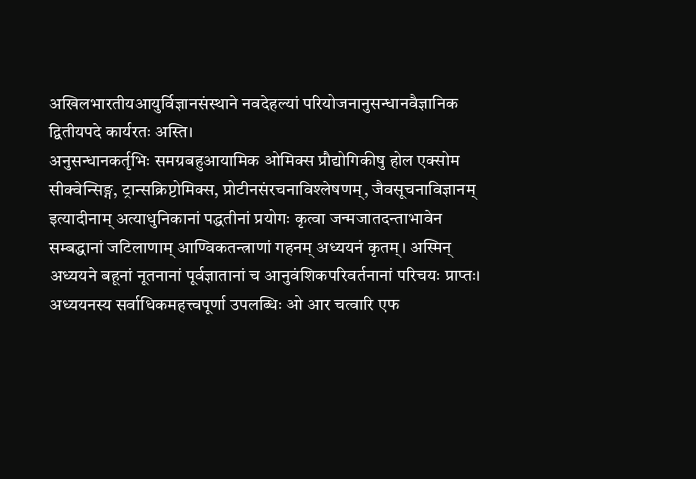अखिलभारतीयआयुर्विज्ञानसंस्थाने नवदेहल्यां परियोजनानुसन्धानवैज्ञानिक द्वितीयपदे कार्यरतः अस्ति।
अनुसन्धानकर्तृभिः समग्रबहुआयामिक ओमिक्स प्रौद्योगिकीषु होल एक्सोम सीक्वेन्सिङ्ग, ट्रान्सक्रिप्टोमिक्स, प्रोटीनसंरचनाविश्लेषणम्, जैवसूचनाविज्ञानम् इत्यादीनाम् अत्याधुनिकानां पद्धतीनां प्रयोगः कृत्वा जन्मजातदन्ताभावेन सम्बद्धानां जटिलाणाम् आण्विकतन्त्राणां गहनम् अध्ययनं कृतम्। अस्मिन् अध्ययने बहूनां नूतनानां पूर्वज्ञातानां च आनुवंशिकपरिवर्तनानां परिचयः प्राप्तः।
अध्ययनस्य सर्वाधिकमहत्त्वपूर्णा उपलब्धिः ओ आर चत्वारि एफ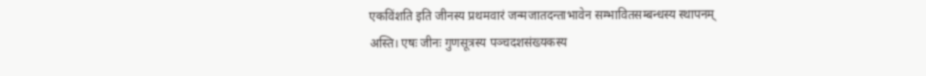एकविंशति इति जीनस्य प्रथमवारं जन्मजातदन्ताभावेन सम्भावितसम्बन्धस्य स्थापनम् अस्ति। एषः जीनः गुणसूत्रस्य पञ्चदशसंख्यकस्य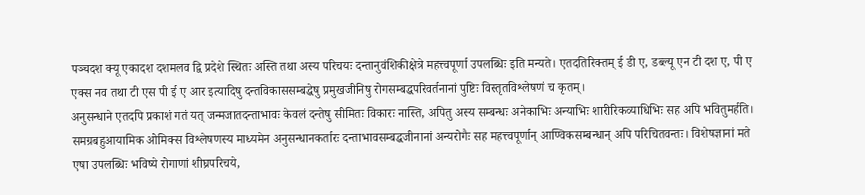पञ्चदश क्यू एकादश दशमलव द्वि प्रदेशे स्थितः अस्ति तथा अस्य परिचयः दन्तानुवंशिकीक्षेत्रे महत्त्वपूर्णा उपलब्धिः इति मन्यते। एतदतिरिक्तम् ई डी ए, डब्ल्यू एन टी दश ए, पी ए एक्स नव तथा टी एस पी ई ए आर इत्यादिषु दन्तविकाससम्बद्धेषु प्रमुखजीनिषु रोगसम्बद्धपरिवर्तनानां पुष्टिः विस्तृतविश्लेषणं च कृतम्।
अनुसन्धाने एतदपि प्रकाशं गतं यत् जन्मजातदन्ताभावः केवलं दन्तेषु सीमितः विकारः नास्ति, अपितु अस्य सम्बन्धः अनेकाभिः अन्याभिः शारीरिकव्याधिभिः सह अपि भवितुमर्हति। समग्रबहुआयामिक ओमिक्स विश्लेषणस्य माध्यमेन अनुसन्धानकर्तारः दन्ताभावसम्बद्धजीनानां अन्यरोगैः सह महत्त्वपूर्णान् आण्विकसम्बन्धान् अपि परिचितवन्तः। विशेषज्ञानां मते एषा उपलब्धिः भविष्ये रोगाणां शीघ्रपरिचये,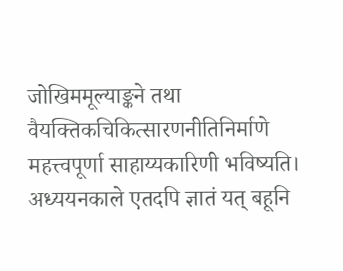जोखिममूल्याङ्कने तथा वैयक्तिकचिकित्सारणनीतिनिर्माणे महत्त्वपूर्णा साहाय्यकारिणी भविष्यति।
अध्ययनकाले एतदपि ज्ञातं यत् बहूनि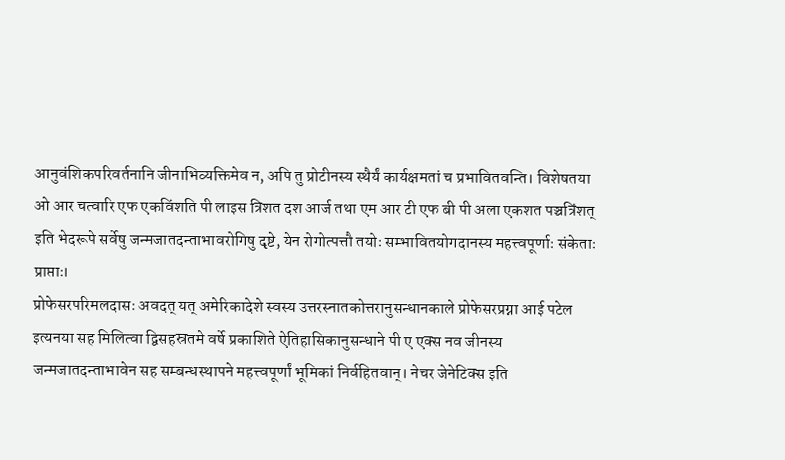आनुवंशिकपरिवर्तनानि जीनाभिव्यक्तिमेव न, अपि तु प्रोटीनस्य स्थैर्यं कार्यक्षमतां च प्रभावितवन्ति। विशेषतया ओ आर चत्वारि एफ एकविंशति पी लाइस त्रिशत दश आर्ज तथा एम आर टी एफ बी पी अला एकशत पञ्चत्रिंशत् इति भेदरूपे सर्वेषु जन्मजातदन्ताभावरोगिषु दृष्टे, येन रोगोत्पत्तौ तयोः सम्भावितयोगदानस्य महत्त्वपूर्णाः संकेताः प्राप्ताः।
प्रोफेसरपरिमलदासः अवदत् यत् अमेरिकादेशे स्वस्य उत्तरस्नातकोत्तरानुसन्धानकाले प्रोफेसरप्रग्ना आई पटेल इत्यनया सह मिलित्वा द्विसहस्रतमे वर्षे प्रकाशिते ऐतिहासिकानुसन्धाने पी ए एक्स नव जीनस्य जन्मजातदन्ताभावेन सह सम्बन्धस्थापने महत्त्वपूर्णां भूमिकां निर्वहितवान्। नेचर जेनेटिक्स इति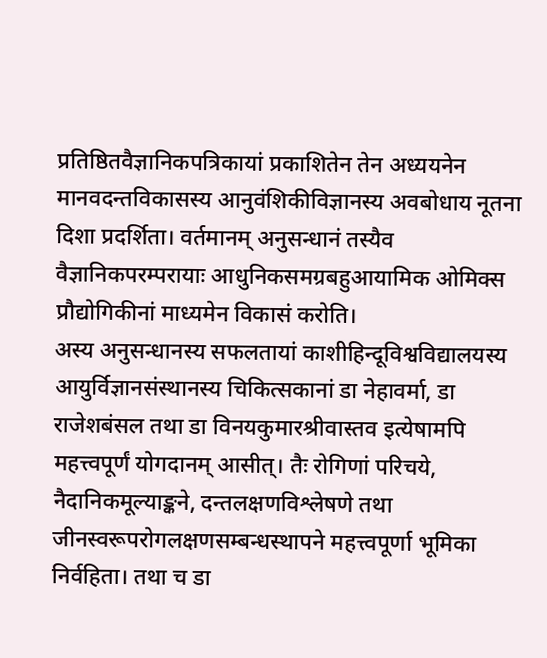प्रतिष्ठितवैज्ञानिकपत्रिकायां प्रकाशितेन तेन अध्ययनेन मानवदन्तविकासस्य आनुवंशिकीविज्ञानस्य अवबोधाय नूतना दिशा प्रदर्शिता। वर्तमानम् अनुसन्धानं तस्यैव वैज्ञानिकपरम्परायाः आधुनिकसमग्रबहुआयामिक ओमिक्स प्रौद्योगिकीनां माध्यमेन विकासं करोति।
अस्य अनुसन्धानस्य सफलतायां काशीहिन्दूविश्वविद्यालयस्य आयुर्विज्ञानसंस्थानस्य चिकित्सकानां डा नेहावर्मा, डा राजेशबंसल तथा डा विनयकुमारश्रीवास्तव इत्येषामपि महत्त्वपूर्णं योगदानम् आसीत्। तैः रोगिणां परिचये, नैदानिकमूल्याङ्कने, दन्तलक्षणविश्लेषणे तथा जीनस्वरूपरोगलक्षणसम्बन्धस्थापने महत्त्वपूर्णा भूमिका निर्वहिता। तथा च डा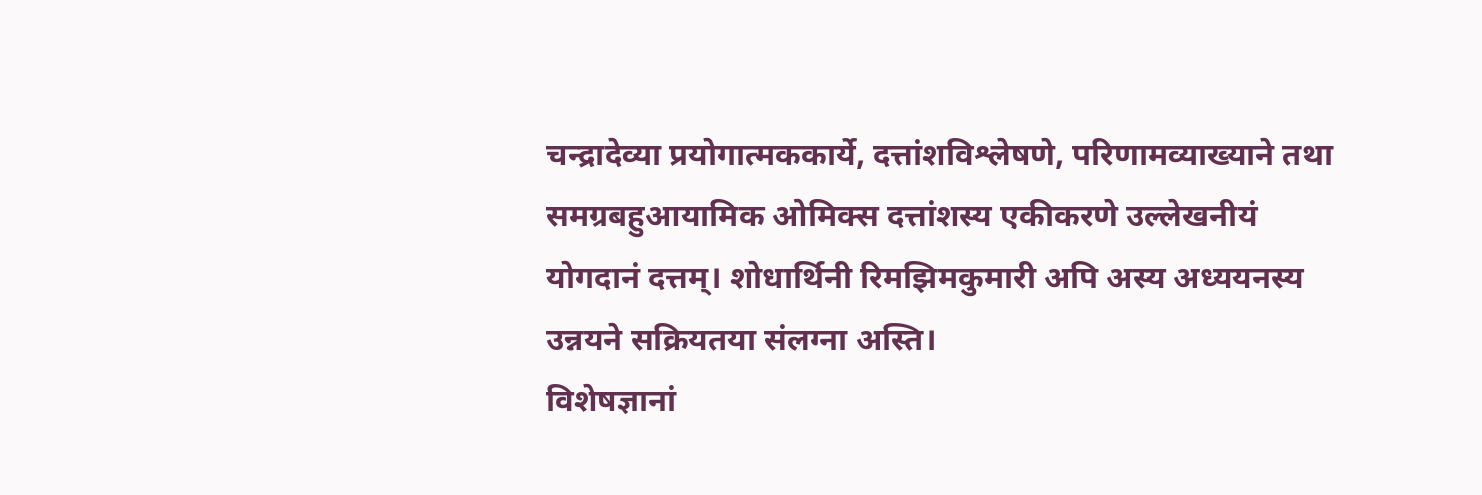चन्द्रादेव्या प्रयोगात्मककार्ये, दत्तांशविश्लेषणे, परिणामव्याख्याने तथा समग्रबहुआयामिक ओमिक्स दत्तांशस्य एकीकरणे उल्लेखनीयं योगदानं दत्तम्। शोधार्थिनी रिमझिमकुमारी अपि अस्य अध्ययनस्य उन्नयने सक्रियतया संलग्ना अस्ति।
विशेषज्ञानां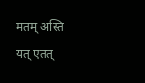मतम् अस्ति यत् एतत्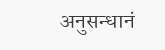अनुसन्धानं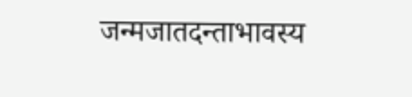जन्मजातदन्ताभावस्य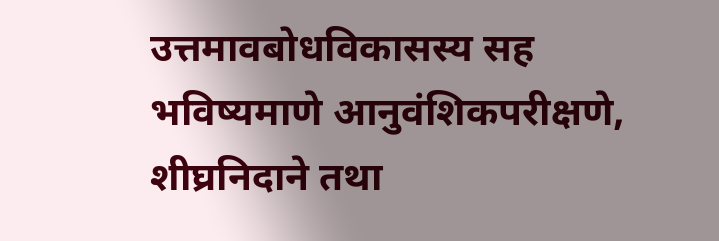उत्तमावबोधविकासस्य सह भविष्यमाणे आनुवंशिकपरीक्षणे, शीघ्रनिदाने तथा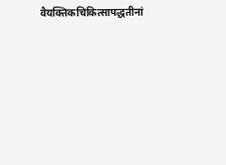वैयक्तिकचिकित्सापद्धतीनां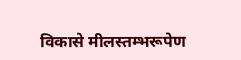विकासे मीलस्तम्भरूपेण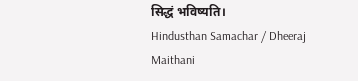सिद्धं भविष्यति।
Hindusthan Samachar / Dheeraj Maithani